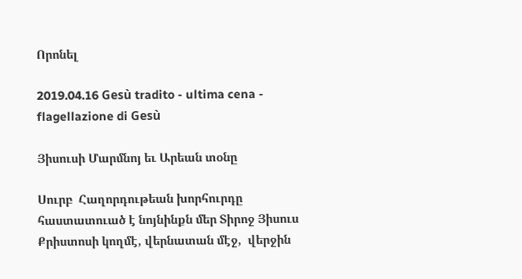Որոնել

2019.04.16 Gesù tradito - ultima cena - flagellazione di Gesù

Յիսուսի Մարմնոյ եւ Արեան տօնը

Սուրբ  Հաղորդութեան խորհուրդը հաստատուած է նոյնինքն մեր Տիրոջ Յիսուս Քրիստոսի կողմէ, վերնատան մէջ,  վերջին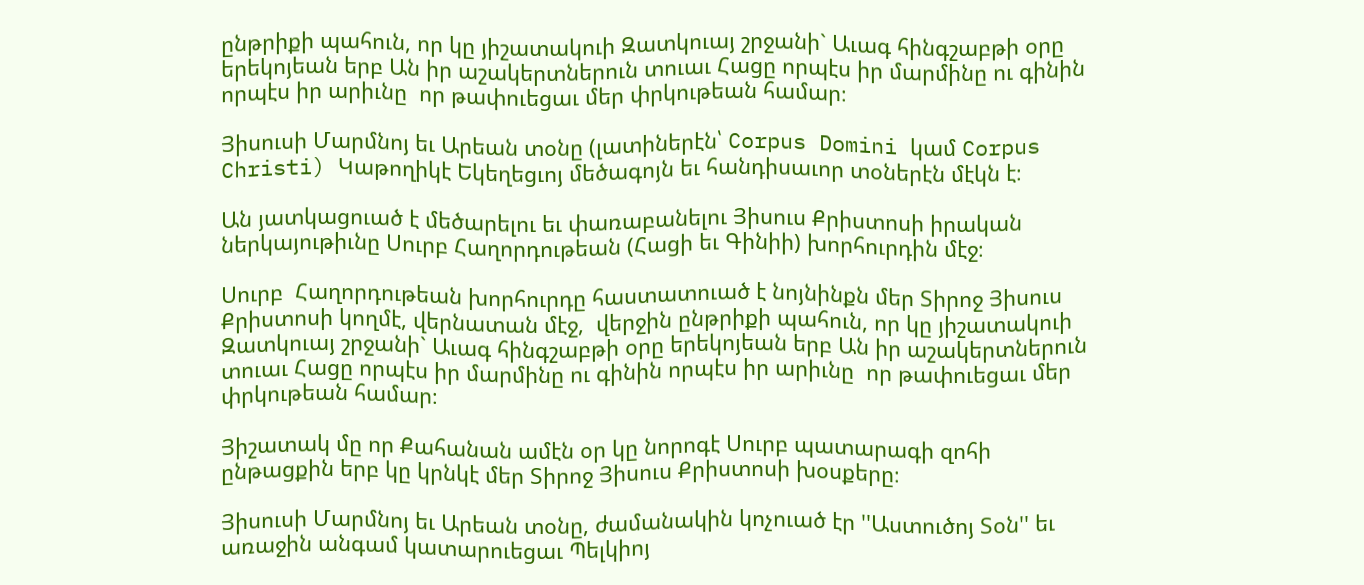ընթրիքի պահուն, որ կը յիշատակուի Զատկուայ շրջանի` Աւագ հինգշաբթի օրը երեկոյեան երբ Ան իր աշակերտներուն տուաւ Հացը որպէս իր մարմինը ու գինին որպէս իր արիւնը  որ թափուեցաւ մեր փրկութեան համար։

Յիսուսի Մարմնոյ եւ Արեան տօնը (լատիներէն՝ Corpus Domini կամ Corpus Christi) Կաթողիկէ Եկեղեցւոյ մեծագոյն եւ հանդիսաւոր տօներէն մէկն է։

Ան յատկացուած է մեծարելու եւ փառաբանելու Յիսուս Քրիստոսի իրական ներկայութիւնը Սուրբ Հաղորդութեան (Հացի եւ Գինիի) խորհուրդին մէջ։

Սուրբ  Հաղորդութեան խորհուրդը հաստատուած է նոյնինքն մեր Տիրոջ Յիսուս Քրիստոսի կողմէ, վերնատան մէջ,  վերջին ընթրիքի պահուն, որ կը յիշատակուի Զատկուայ շրջանի` Աւագ հինգշաբթի օրը երեկոյեան երբ Ան իր աշակերտներուն տուաւ Հացը որպէս իր մարմինը ու գինին որպէս իր արիւնը  որ թափուեցաւ մեր փրկութեան համար։

Յիշատակ մը որ Քահանան ամէն օր կը նորոգէ Սուրբ պատարագի զոհի ընթացքին երբ կը կրնկէ մեր Տիրոջ Յիսուս Քրիստոսի խօսքերը։

Յիսուսի Մարմնոյ եւ Արեան տօնը, ժամանակին կոչուած էր ''Աստուծոյ Տօն'' եւ առաջին անգամ կատարուեցաւ Պելկիոյ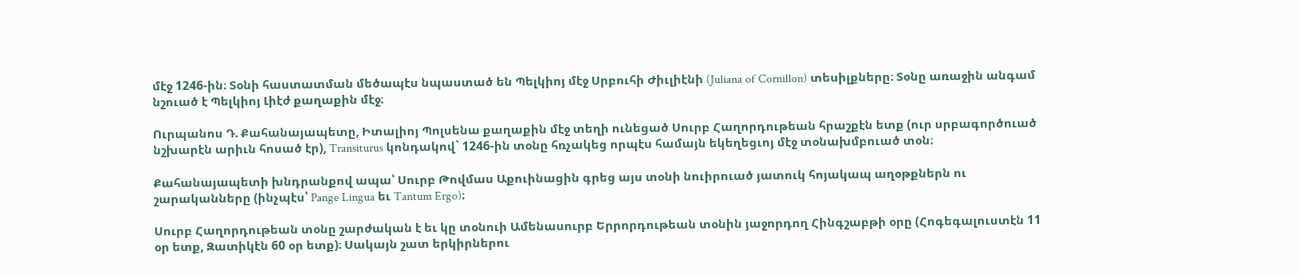մէջ 1246-ին։ Տօնի հաստատման մեծապէս նպաստած են Պելկիոյ մէջ Սրբուհի Ժիւլիէնի (Juliana of Cornillon) տեսիլքները։ Տօնը առաջին անգամ նշուած է Պելկիոյ Լիէժ քաղաքին մէջ։

Ուրպանոս Դ. Քահանայապետը, Իտալիոյ Պոլսենա քաղաքին մէջ տեղի ունեցած Սուրբ Հաղորդութեան հրաշքէն ետք (ուր սրբագործուած նշխարէն արիւն հոսած էր), Transiturus կոնդակով` 1246-ին տօնը հռչակեց որպէս համայն եկեղեցւոյ մէջ տօնախմբուած տօն։

Քահանայապետի խնդրանքով ապա՝ Սուրբ Թովմաս Աքուինացին գրեց այս տօնի նուիրուած յատուկ հոյակապ աղօթքներն ու շարականները (ինչպէս՝ Pange Lingua եւ Tantum Ergo)։

Սուրբ Հաղորդութեան տօնը շարժական է եւ կը տօնուի Ամենասուրբ Երրորդութեան տօնին յաջորդող Հինգշաբթի օրը (Հոգեգալուստէն 11 օր ետք, Զատիկէն 60 օր ետք)։ Սակայն շատ երկիրներու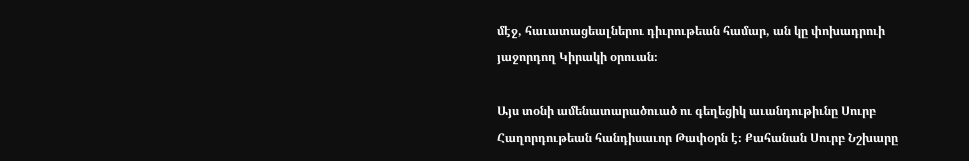մէջ, հաւատացեալներու դիւրութեան համար, ան կը փոխադրուի յաջորդող Կիրակի օրուան։

Այս տօնի ամենատարածուած ու գեղեցիկ աւանդութիւնը Սուրբ Հաղորդութեան հանդիսաւոր Թափօրն է։ Քահանան Սուրբ Նշխարը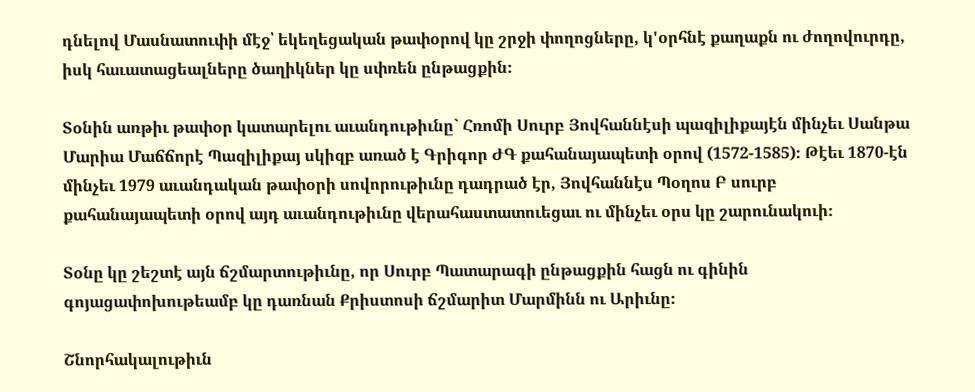դնելով Մասնատուփի մէջ՝ եկեղեցական թափօրով կը շրջի փողոցները, կ'օրհնէ քաղաքն ու ժողովուրդը, իսկ հաւատացեալները ծաղիկներ կը սփռեն ընթացքին։

Տօնին առթիւ թափօր կատարելու աւանդութիւնը` Հռոմի Սուրբ Յովհաննէսի պազիլիքայէն մինչեւ Սանթա Մարիա Մաճճորէ Պազիլիքայ սկիզբ առած է Գրիգոր ԺԳ քահանայապետի օրով (1572-1585)։ Թէեւ 1870-էն մինչեւ 1979 աւանդական թափօրի սովորութիւնը դադրած էր, Յովհաննէս Պօղոս Բ սուրբ քահանայապետի օրով այդ աւանդութիւնը վերահաստատուեցաւ ու մինչեւ օրս կը շարունակուի։

Տօնը կը շեշտէ այն ճշմարտութիւնը, որ Սուրբ Պատարագի ընթացքին հացն ու գինին գոյացափոխութեամբ կը դառնան Քրիստոսի ճշմարիտ Մարմինն ու Արիւնը։

Շնորհակալութիւն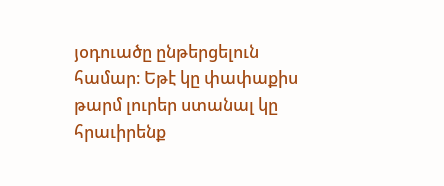յօդուածը ընթերցելուն համար։ Եթէ կը փափաքիս թարմ լուրեր ստանալ կը հրաւիրենք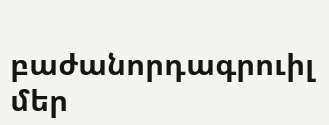բաժանորդագրուիլ մեր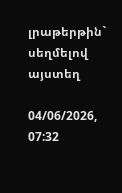լրաթերթին` սեղմելով այստեղ

04/06/2026, 07:32